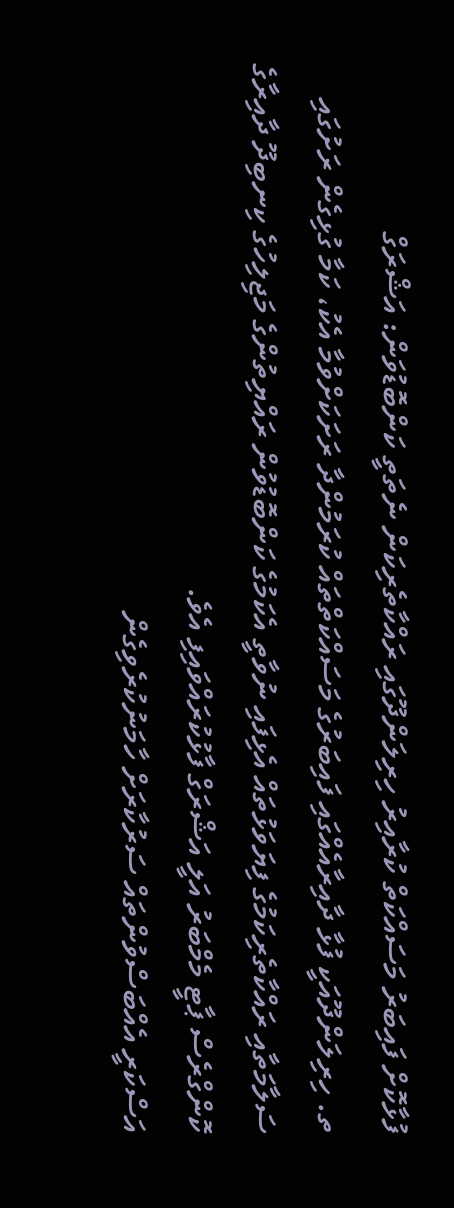ފުޅާކޮށް ފައިބަރު މަސައްކަތް ކުރާއިރު ހިރިލަންދޫގައި ރައްކާތެރިކަން ނެތަތީ ކަންބޮޑުވަން: އަޝްރަގް
ތ. ހިރިލަންދޫއަކީ ފުޅާ ދާއިރާއެއްގައި ފައިބަރުގެ މަސައްކަތްތައް ކުރަމުންދާ ރަށަކަށްވުމާ އެކު، ކަމާ ގުޅިގެން ރަށުގައި ސަލާމަތާއި ރައްކާތެރިކަމުގެ ފިޔަވަޅުތައް އެޅިފައި ނުވާތީ އެކަމުގެ ކަންބޮޑުވުން ރައްޔިތުންގެ މަޖިލިހުގެ ކިނބިދޫ ދާއިރާގެ ކޮންގްރެސް ޕާޓީ މެމްބަރު އަލީ އަޝްރަގް ފާޅުކުރައްވައިފި އެވެ.
އަސްކަރީ އެއްބަސްވުންތައް ސަރުކާރަށް ހާމަނުކުރެވިގެން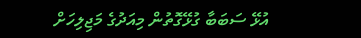އުޅޭ ސަބަބާ ގުޅޭގޮތުން މިއަދުގެ މަޖިލިހަށް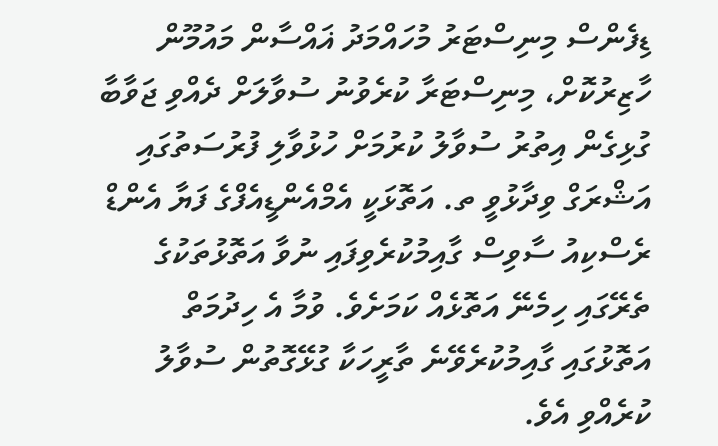ޑިފެންސް މިނިސްޓަރު މުހައްމަދު ޣައްސާން މައުމޫން ހާޒިރުކޮށް، މިނިސްޓަރާ ކުރެވުނު ސުވާލަށް ދެއްވި ޖަވާބާ ގުޅިގެން އިތުރު ސުވާލު ކުރުމަށް ހުޅުވާލި ފުރުސަތުގައި އަޝްރަގް ވިދާޅުވީ ތ. އަތޮޅަކީ އެމްއެންޑީއެފްގެ ފަޔާ އެންޑް ރެސްކިއު ސާވިސް ގާއިމުކުރެވިފައި ނުވާ އަތޮޅުތަކުގެ ތެރޭގައި ހިމެނޭ އަތޮޅެއް ކަމަށެވެ. ވުމާ އެ ހިދުމަތް އަތޮޅުގައި ގާއިމުކުރެވޭނެ ތާރީހަކާ ގުޅޭގޮތުން ސުވާލު ކުރެއްވި އެވެ.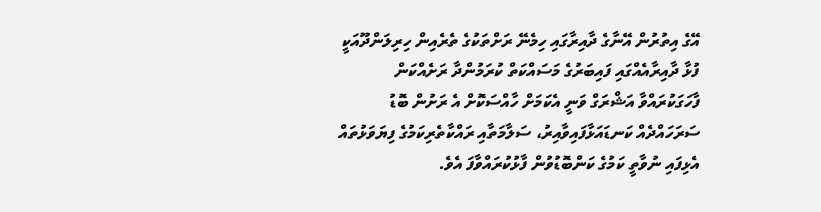އޭގެ އިތުރުން އޭނާގެ ދާއިރާގައި ހިމެނޭ ރަށްތަކުގެ ތެރެއިން ހިރިލަންދޫއަކީ ފުޅާ ދާއިރާއެއްގައި ފައިބަރުގެ މަސައްކަތް ކުރަމުންދާ ރަށެއްކަން ފާހަގަކުރައްވާ އަޝްރަގް ވަނީ އެކަމަށް ހާއްސަކޮށް އެ ރަށުން ބޮޑު ސަރަހައްދެއް ކަނޑައަޅާފައިވާއިރު، ސަލާމަތާއި ރައްކާތެރިކަމުގެ ފިޔަވަޅުތައް އެޅިފައި ނުވާތީ ކަމުގެ ކަންބޮޑުވުން ފާޅުކުރައްވާފަ އެވެ.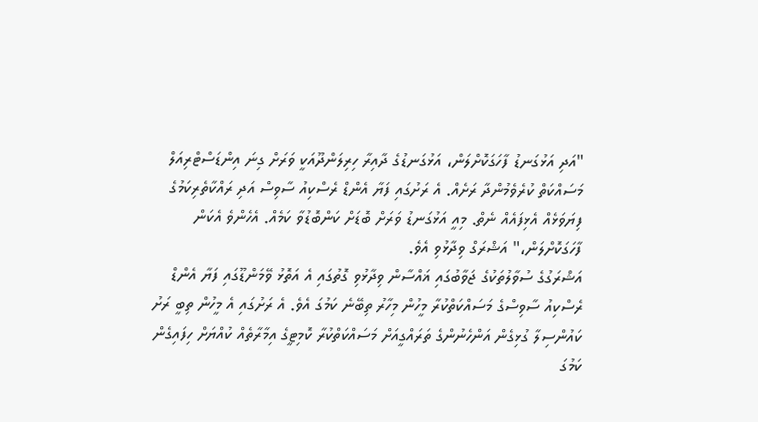"އަދި އަޅުގަނޑު ފާހަގަކޮށްލަން، އަޅުގަނޑުގެ ދާއިރާ ހިރިލަންދޫއަކީ ވަރަށް ގިނަ އިންޑަސްޓްރިއަލް މަސައްކަތް ކުރެވެމުންދާ ރަށެއް. އެ ރަށުގައި ފަޔާ އެންޑް ރެސްކިއު ސާވިސް އަދި ރައްކާތެރިކަމުގެ ފިޔަވަޅެއް އެޅިފައެއް ނެތް. މިއީ އަޅުގަނޑު ވަރަށް ބޮޑަށް ކަންބޮޑުވާ ކަމެއް. އެހެންވެ އެކަން ފާހަގަކޮށްލަން،" އަޝްރަގް ވިދާޅުވި އެވެ.
އަޝްރަގުގެ ސުވާލުތަކުގެ ޖަވާބުގައި ޣައްސާން ވިދާޅުވި ގޮތުގައި އެ އަތޮޅު ވޭމަންޑޫގައި ފަޔާ އެންޑް ރެސްކިއު ސާވިސްގެ މަސައްކަތްކުރާ މީހުން މިހާރު ތިބޭނެ ކަމުގަ އެވެ. އެ ރަށުގައި އެ މީހުން ތިބީ ރަށު ކައުންސިލާ ގުޅިގެން އަންހެނުންގެ ތަރައްގީއަށް މަސައްކަތްކުރާ ކޮމިޓީގެ އިމާރާތެއް ކުއްޔަށް ހިފައިގެން ކަމުގަ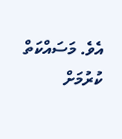އެވެ. މަސައްކަތް ކުރުމަށް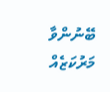ބޭނުންވާ މަރުކަޒެއް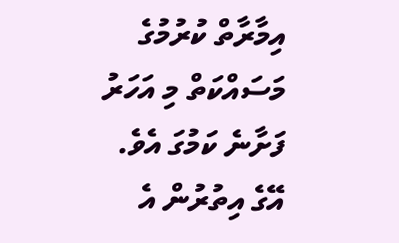އިމާރާތް ކުރުމުގެ މަސައްކަތް މި އަހަރު ފަށާނެ ކަމުގަ އެވެ.
އޭގެ އިތުރުން އެ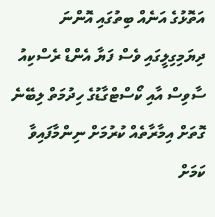އަތޮޅުގެ އަނެއް ބިތުގައި އޮންނަ ދިޔަމިގިލީގައި ވެސް ފަޔާ އެންޑް ރެސްކިއު ސާވިސް އާއި ކޯސްޓްގާޑުގެ ހިދުމަތް ލިބޭނެ ގޮތަށް އިމާރާތެއް ކުރުމަށް ނިންމާފައިވާ ކަމަށް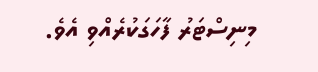މިނިސްޓަރު ފާހަގަކުރެއްވި އެވެ.